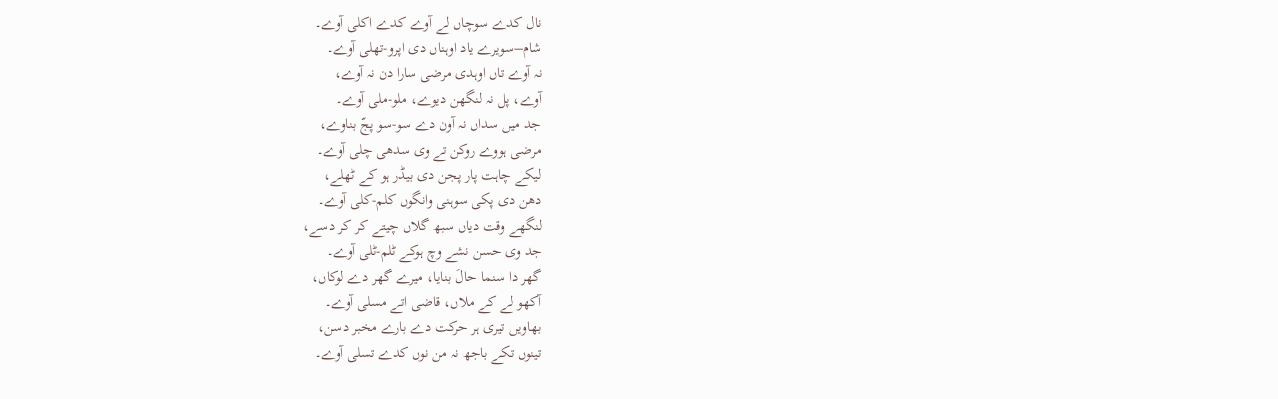نال کدے سوچاں لے آوے کدے اکلی آوے۔
شام–سویرے یاد اوہناں دی اپرو-تھلی آوے۔
نہ آوے تاں اوہدی مرضی سارا دن نہ آوے،
آوے، پل نہ لنگھن دیوے، ملو-ملی آوے۔
جد میں سداں نہ آون دے سو-سو پجّ بناوے،
مرضی ہووے روکن تے وی سدھی چلی آوے۔
لیکے چاہت پار پجن دی بیڈر ہو کے ٹھلے،
دھن دی پکی سوہنی وانگوں کلم-کلی آوے۔
لنگھے وقت دیاں سبھ گلاں چیتے کر کر دسے،
جد وی حسن نشے وچ ہوکے ٹلم-ٹلی آوے۔
گھر دا سنما حالَ بنایا، میرے گھر دے لوکاں،
آکھو لے کے ملاں، قاضی اتے مسلی آوے۔
بھاویں تیری ہر حرکت دے بارے مخبر دسن،
تینوں تکے باجھ نہ من نوں کدے تسلی آوے۔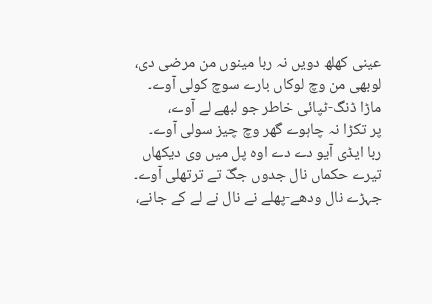عینی کھلھ دویں نہ ربا مینوں من مرضی دی،
لوبھی من وچ لوکاں بارے سوچ کولی آوے۔
ماڑا ڈنگ-ٹپائی خاطر جو لبھے لے آوے،
پر تکڑا نہ چاہوے گھر وچ چیز سولی آوے۔
ربا ایڈی آیو دے دے اوہ پل میں وی دیکھاں
تیرے حکماں نال جدوں جگّ تے ترتھلی آوے۔
جہڑے نال ودھے-پھلے نے نال نے لے کے جانے،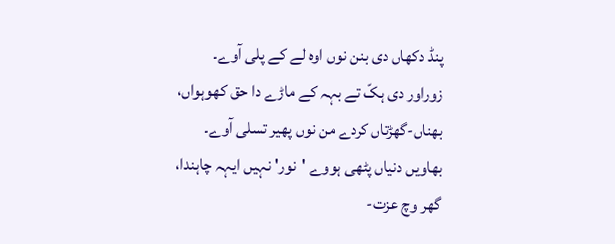پنڈ دکھاں دی بنن نوں اوہ لے کے پلی آوے۔
زوراور دی ہکّ تے بہہ کے ماڑے دا حق کھوہواں،
بھناں-گھڑتاں کردے من نوں پھیر تسلی آوے۔
بھاویں دنیاں پٹھی ہووے 'نور' نہیں ایہہ چاہندا،
گھر وچ عزت-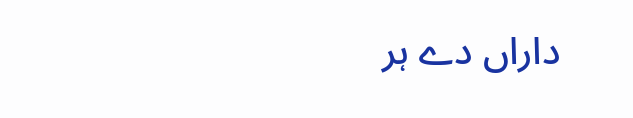داراں دے ہر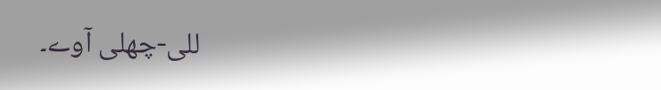للی-چھلی آوے۔